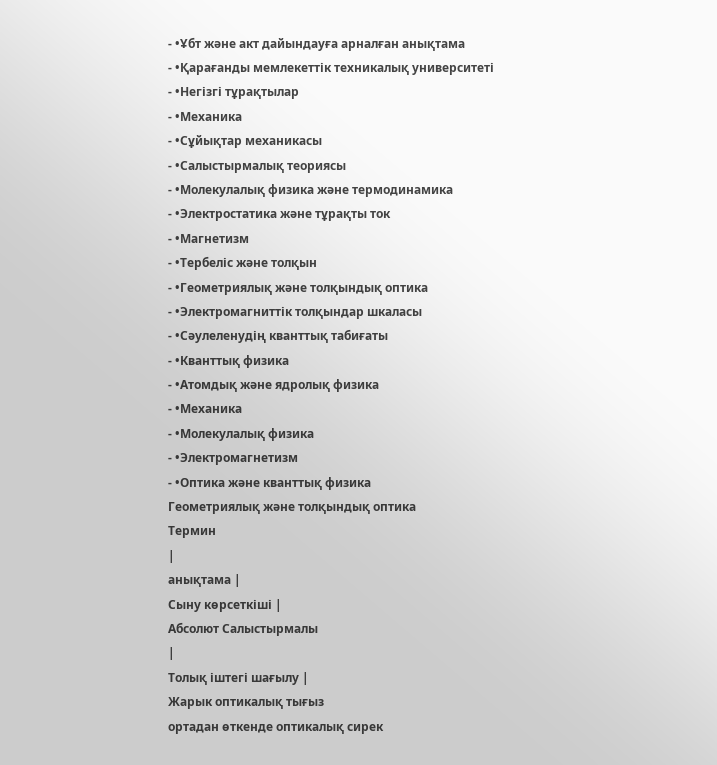- •Ұбт және акт дайындауға арналған анықтама
- •Қарағанды мемлекеттік техникалық университеті
- •Негізгі тұрақтылар
- •Механика
- •Сұйықтар механикасы
- •Салыстырмалық теориясы
- •Молекулалық физика және термодинамика
- •Электростатика және тұрақты ток
- •Магнетизм
- •Тербеліс және толқын
- •Геометриялық және толқындық оптика
- •Электромагниттік толқындар шкаласы
- •Сәулеленудің кванттық табиғаты
- •Кванттық физика
- •Атомдық және ядролық физика
- •Механика
- •Молекулалық физика
- •Электромагнетизм
- •Оптика және кванттық физика
Геометриялық және толқындық оптика
Термин
|
анықтама |
Сыну көрсеткіші |
Абсолют Салыстырмалы
|
Толық іштегі шағылу |
Жарык оптикалық тығыз
ортадан өткенде оптикалық сирек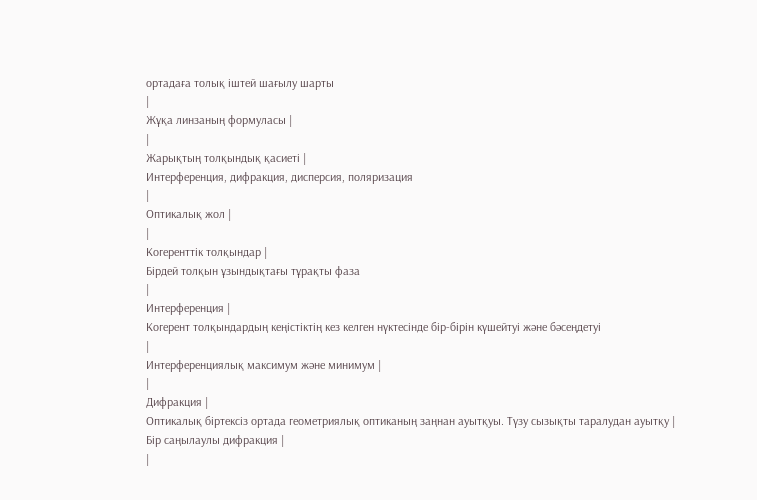ортадаға толық іштей шағылу шарты
|
Жұқа линзаның формуласы |
|
Жарықтың толқындық қасиеті |
Интерференция, дифракция, дисперсия, поляризация
|
Оптикалық жол |
|
Когеренттік толқындар |
Бірдей толқын ұзындықтағы тұрақты фаза
|
Интерференция |
Когерент толқындардың кеңістіктің кез келген нүктесінде бір-бірін күшейтуі және бәсеңдетуі
|
Интерференциялық максимум және минимум |
|
Дифракция |
Оптикалық біртексіз ортада геометриялық оптиканың заңнан ауытқуы. Түзу сызықты таралудан ауытқу |
Бір саңылаулы дифракция |
|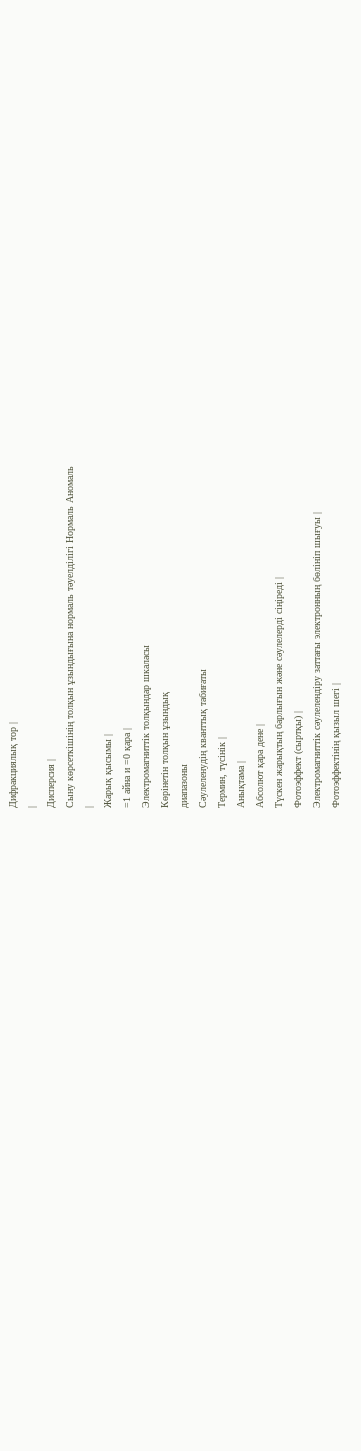Дифракциялық тор |
|
Дисперсия |
Сыну көрсеткішінің толқын ұзындығына нормаль тәуелділігі Нормаль Аномаль
|
Жарық қысымы |
=1 айна и =0 қара |
Электромагниттік толқындар шкаласы
Көрінетін толқын ұзындық
диапазоны
Сәулеленудің кванттық табиғаты
Термин, түсінік |
Анықтама |
Абсолют қара дене |
Түскен жарықтың барлығын және сәулелерді сіңіреді |
Фотоэффект (сыртқы) |
Электромагниттік сәулелендіру заттағы электронның бөлініп шығуы |
Фотоэффектінің қызыл шегі |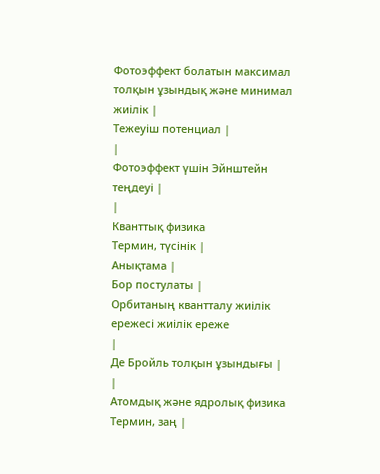Фотоэффект болатын максимал толқын ұзындық және минимал жиілік |
Тежеуіш потенциал |
|
Фотоэффект үшін Эйнштейн теңдеуі |
|
Кванттық физика
Термин, түсінік |
Анықтама |
Бор постулаты |
Орбитаның квантталу жиілік ережесі жиілік ереже
|
Де Бройль толқын ұзындығы |
|
Атомдық және ядролық физика
Термин, заң |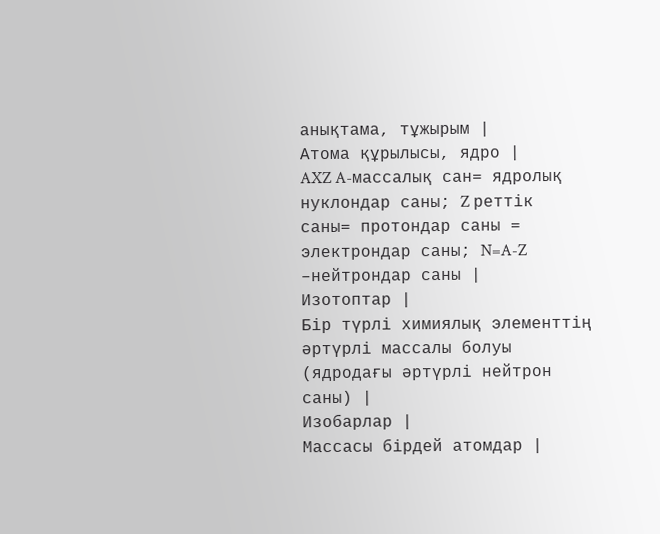анықтама, тұжырым |
Атома құрылысы, ядро |
AXZ A-массалық сан= ядролық нуклондар саны; Z реттік саны= протондар саны = электрондар саны; N=A-Z –нейтрондар саны |
Изотоптар |
Бір түрлі химиялық элементтің әртүрлі массалы болуы (ядродағы әртүрлі нейтрон саны) |
Изобарлар |
Массасы бірдей атомдар |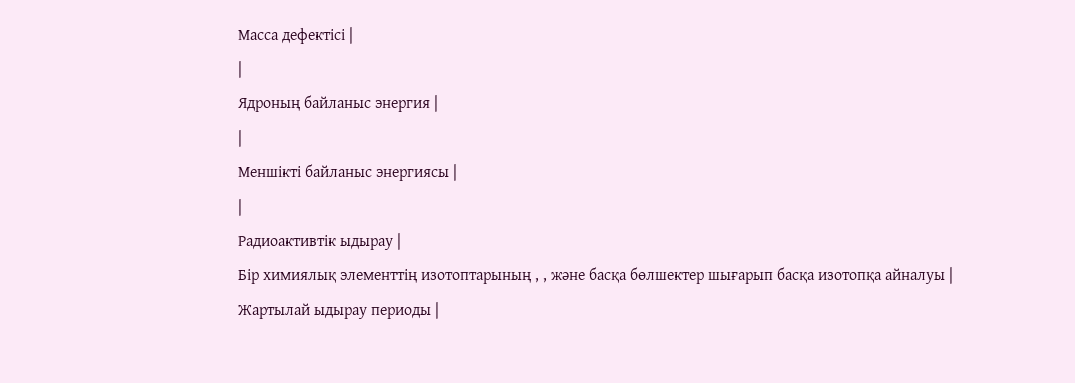Масса дефектісі |
|
Ядроның байланыс энергия |
|
Меншікті байланыс энергиясы |
|
Радиоактивтік ыдырау |
Бір химиялық элементтің изотоптарының , , және басқа бөлшектер шығарып басқа изотопқа айналуы |
Жартылай ыдырау периоды |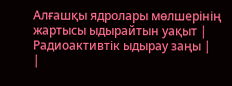Алғашқы ядролары мөлшерінің жартысы ыдырайтын уақыт |
Радиоактивтік ыдырау заңы |
|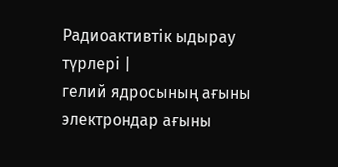Радиоактивтік ыдырау түрлері |
гелий ядросының ағыны электрондар ағыны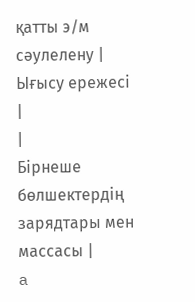қатты э/м сәулелену |
Ығысу ережесі |
|
Бірнеше бөлшектердің зарядтары мен массасы |
a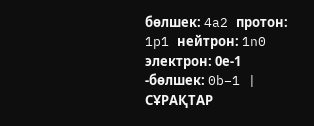бөлшек: 4a2 протон: 1p1 нейтрон: 1n0 электрон: 0е-1 -бөлшек: 0b–1 |
СҰРАҚТАР